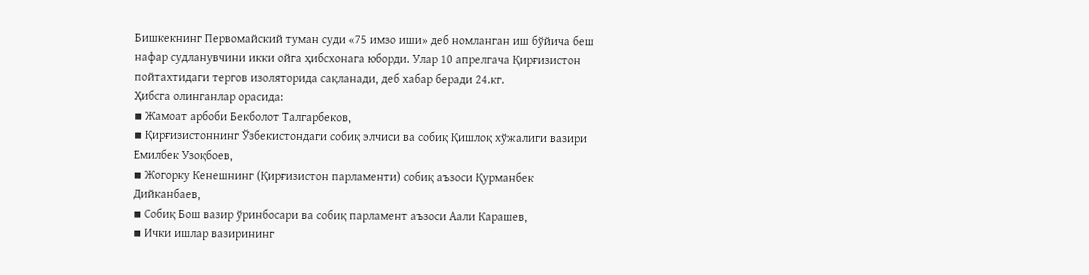Бишкекнинг Первомайский туман суди «75 имзо иши» деб номланган иш бўйича беш нафар судланувчини икки ойга ҳибсхонага юборди. Улар 10 апрелгача Қирғизистон пойтахтидаги тергов изоляторида сақланади, деб хабар беради 24.кг.
Ҳибсга олинганлар орасида:
▪ Жамоат арбоби Бекболот Талгарбеков,
▪ Қирғизистоннинг Ўзбекистондаги собиқ элчиси ва собиқ Қишлоқ хўжалиги вазири Емилбек Узоқбоев,
▪ Жогорку Кенешнинг (Қирғизистон парламенти) собиқ аъзоси Қурманбек Дийканбаев,
▪ Собиқ Бош вазир ўринбосари ва собиқ парламент аъзоси Аали Карашев,
▪ Ички ишлар вазирининг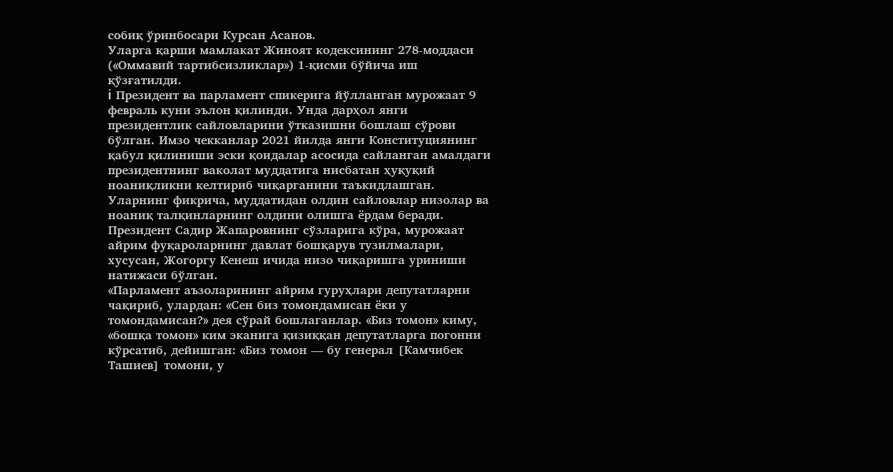собиқ ўринбосари Курсан Асанов.
Уларга қарши мамлакат Жиноят кодексининг 278-моддаси («Оммавий тартибсизликлар») 1-қисми бўйича иш қўзғатилди.
ℹ Президент ва парламент спикерига йўлланган мурожаат 9 февраль куни эълон қилинди. Унда дарҳол янги президентлик сайловларини ўтказишни бошлаш сўрови бўлган. Имзо чекканлар 2021 йилда янги Конституциянинг қабул қилиниши эски қоидалар асосида сайланган амалдаги президентнинг ваколат муддатига нисбатан ҳуқуқий ноаниқликни келтириб чиқарганини таъкидлашган. Уларнинг фикрича, муддатидан олдин сайловлар низолар ва ноаниқ талқинларнинг олдини олишга ёрдам беради.
Президент Садир Жапаровнинг сўзларига кўра, мурожаат айрим фуқароларнинг давлат бошқарув тузилмалари, хусусан, Жогоргу Кенеш ичида низо чиқаришга уриниши натижаси бўлган.
«Парламент аъзоларининг айрим гуруҳлари депутатларни чақириб, улардан: «Сен биз томондамисан ёки у томондамисан?» дея сўрай бошлаганлар. «Биз томон» киму, «бошқа томон» ким эканига қизиққан депутатларга погонни кўрсатиб, дейишган: «Биз томон — бу генерал [Камчибек Ташиев] томони, у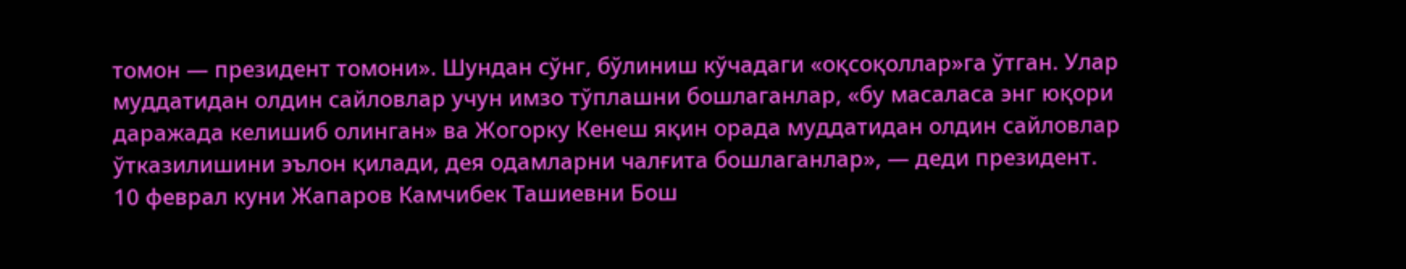томон — президент томони». Шундан сўнг, бўлиниш кўчадаги «оқсоқоллар»га ўтган. Улар муддатидан олдин сайловлар учун имзо тўплашни бошлаганлар, «бу масаласа энг юқори даражада келишиб олинган» ва Жогорку Кенеш яқин орада муддатидан олдин сайловлар ўтказилишини эълон қилади, дея одамларни чалғита бошлаганлар», — деди президент.
10 феврал куни Жапаров Камчибек Ташиевни Бош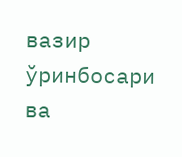вазир ўринбосари ва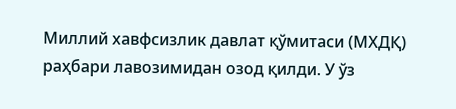Миллий хавфсизлик давлат қўмитаси (МХДҚ) раҳбари лавозимидан озод қилди. У ўз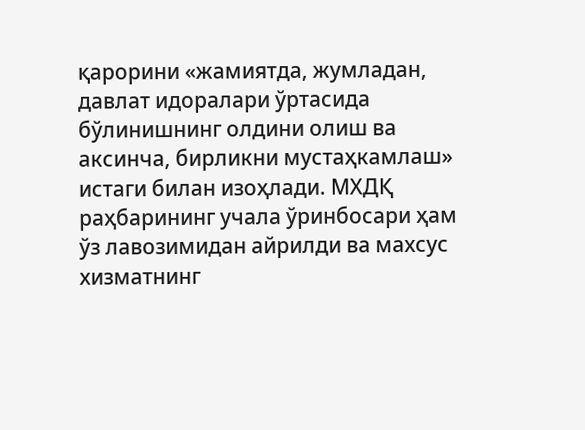қарорини «жамиятда, жумладан, давлат идоралари ўртасида бўлинишнинг олдини олиш ва аксинча, бирликни мустаҳкамлаш» истаги билан изоҳлади. МХДҚ раҳбарининг учала ўринбосари ҳам ўз лавозимидан айрилди ва махсус хизматнинг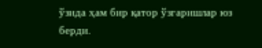ўзида ҳам бир қатор ўзгаришлар юз берди.